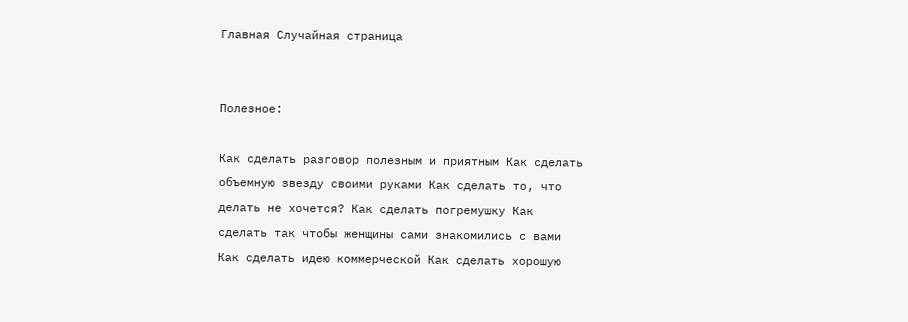Главная Случайная страница


Полезное:

Как сделать разговор полезным и приятным Как сделать объемную звезду своими руками Как сделать то, что делать не хочется? Как сделать погремушку Как сделать так чтобы женщины сами знакомились с вами Как сделать идею коммерческой Как сделать хорошую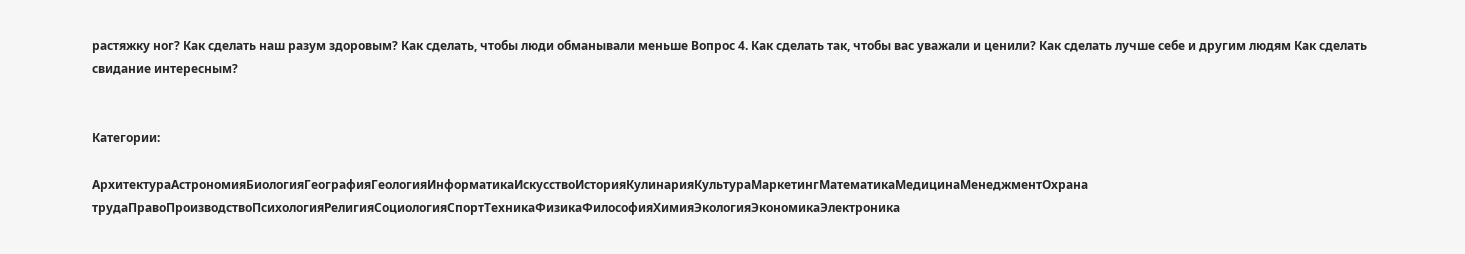растяжку ног? Как сделать наш разум здоровым? Как сделать, чтобы люди обманывали меньше Вопрос 4. Как сделать так, чтобы вас уважали и ценили? Как сделать лучше себе и другим людям Как сделать свидание интересным?


Категории:

АрхитектураАстрономияБиологияГеографияГеологияИнформатикаИскусствоИсторияКулинарияКультураМаркетингМатематикаМедицинаМенеджментОхрана трудаПравоПроизводствоПсихологияРелигияСоциологияСпортТехникаФизикаФилософияХимияЭкологияЭкономикаЭлектроника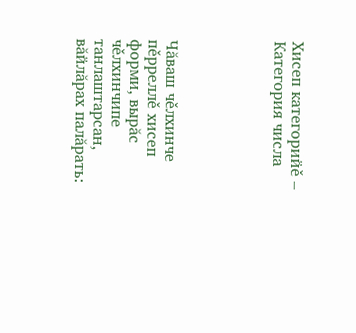Хисеп категорийě – Категория числа





Чăваш чěлхинче пěрреллě хисеп форми, вырăс чěлхинчипе танлаштарсан, вăйлăрах палăрать: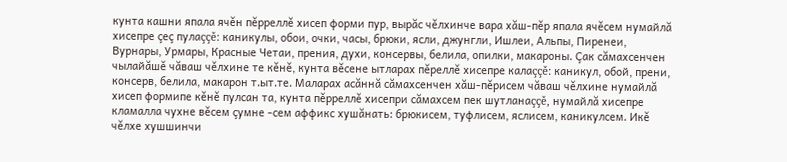кунта кашни япала ячěн пěрреллě хисеп форми пур, вырăс чěлхинче вара хăш-пěр япала ячěсем нумайлă хисепре çеç пулаççě: каникулы, обои, очки, часы, брюки, ясли, джунгли, Ишлеи, Альпы, Пиренеи, Вурнары, Урмары, Красные Четаи, прения, духи, консервы, белила, опилки, макароны. Çак сăмахсенчен чылайăшě чăваш чěлхине те кěнě, кунта вěсене ытларах пěреллě хисепре калаççě: каникул, обой, прени, консерв, белила, макарон т.ыт.те. Маларах асăннă сăмахсенчен хăш-пěрисем чăваш чěлхине нумайлă хисеп формипе кěнě пулсан та, кунта пěрреллě хисепри сăмахсем пек шутланаççě, нумайлă хисепре кламалла чухне вěсем çумне -сем аффикс хушăнать: брюкисем, туфлисем, яслисем, каникулсем. Икě чěлхе хушшинчи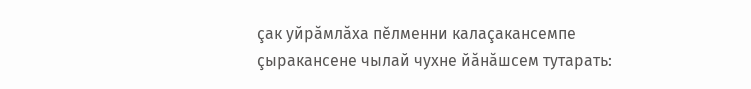çак уйрăмлăха пěлменни калаçакансемпе çыракансене чылай чухне йăнăшсем тутарать: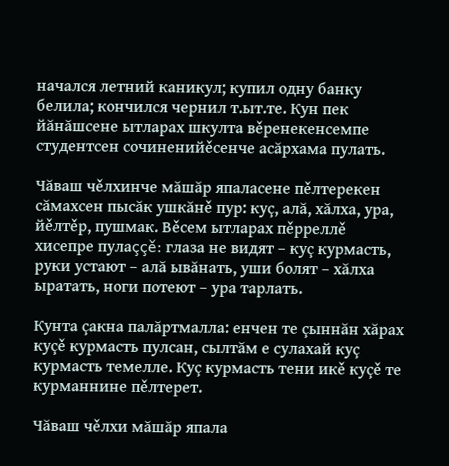начался летний каникул; купил одну банку белила; кончился чернил т.ыт.те. Кун пек йăнăшсене ытларах шкулта вěренекенсемпе студентсен сочиненийěсенче асăрхама пулать.

Чăваш чěлхинче мăшăр япаласене пěлтерекен сăмахсен пысăк ушкăнě пур: куç, алă, хăлха, ура, йěлтěр, пушмак. Вěсем ытларах пěрреллě хисепре пулаççě: глаза не видят – куç курмасть, руки устают – алă ывăнать, уши болят – хăлха ыратать, ноги потеют – ура тарлать.

Кунта çакна палăртмалла: енчен те çыннăн хăрах куçě курмасть пулсан, сылтăм е сулахай куç курмасть темелле. Куç курмасть тени икě куçě те курманнине пěлтерет.

Чăваш чěлхи мăшăр япала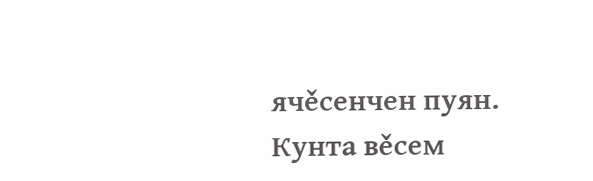ячěсенчен пуян. Кунта вěсем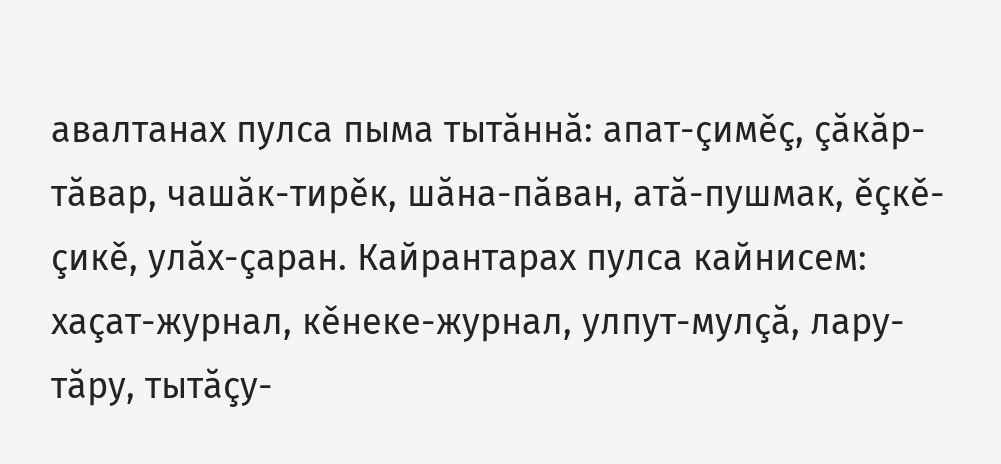авалтанах пулса пыма тытăннă: апат-çимěç, çăкăр-тăвар, чашăк-тирěк, шăна-пăван, атă-пушмак, ěçкě-çикě, улăх-çаран. Кайрантарах пулса кайнисем: хаçат-журнал, кěнеке-журнал, улпут-мулçă, лару-тăру, тытăçу-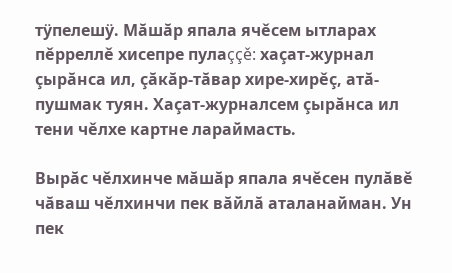тÿпелешÿ. Мăшăр япала ячěсем ытларах пěрреллě хисепре пулаççě: хаçат-журнал çырăнса ил, çăкăр-тăвар хире-хирěç, атă-пушмак туян. Хаçат-журналсем çырăнса ил тени чěлхе картне лараймасть.

Вырăс чěлхинче мăшăр япала ячěсен пулăвě чăваш чěлхинчи пек вăйлă аталанайман. Ун пек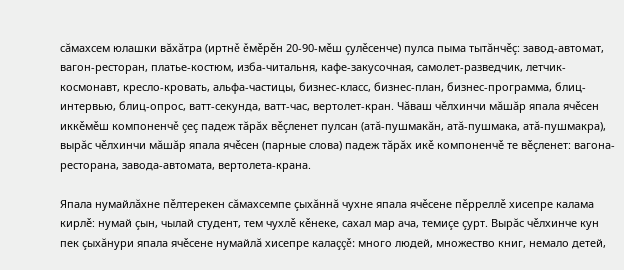сăмахсем юлашки вăхăтра (иртнě ěмěрěн 20-90-мěш çулěсенче) пулса пыма тытăнчěç: завод-автомат, вагон-ресторан, платье-костюм, изба-читальня, кафе-закусочная, самолет-разведчик, летчик-космонавт, кресло-кровать, альфа-частицы, бизнес-класс, бизнес-план, бизнес-программа, блиц-интервью, блиц-опрос, ватт-секунда, ватт-час, вертолет-кран. Чăваш чěлхинчи мăшăр япала ячěсен иккěмěш компоненчě çеç падеж тăрăх вěçленет пулсан (атă-пушмакăн, атă-пушмака, атă-пушмакра), вырăс чěлхинчи мăшăр япала ячěсен (парные слова) падеж тăрăх икě компоненчě те вěçленет: вагона-ресторана, завода-автомата, вертолета-крана.

Япала нумайлăхне пěлтерекен сăмахсемпе çыхăннă чухне япала ячěсене пěрреллě хисепре калама кирлě: нумай çын, чылай студент, тем чухлě кěнеке, сахал мар ача, темиçе çурт. Вырăс чěлхинче кун пек çыхăнури япала ячěсене нумайлă хисепре калаççě: много людей, множество книг, немало детей,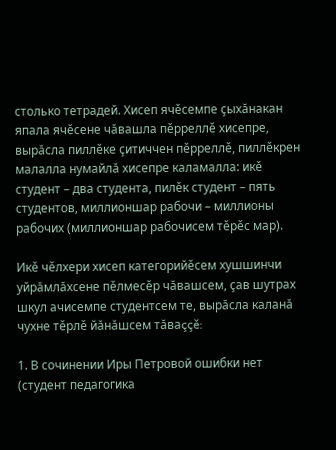столько тетрадей. Хисеп ячěсемпе çыхăнакан япала ячěсене чăвашла пěрреллě хисепре, вырăсла пиллěке çитиччен пěрреллě, пиллěкрен малалла нумайлă хисепре каламалла: икě студент – два студента, пилěк студент – пять студентов, миллионшар рабочи – миллионы рабочих (миллионшар рабочисем тěрěс мар).

Икě чěлхери хисеп категорийěсем хушшинчи уйрăмлăхсене пěлмесěр чăвашсем, çав шутрах шкул ачисемпе студентсем те, вырăсла каланă чухне тěрлě йăнăшсем тăваççě:

1. В сочинении Иры Петровой ошибки нет (студент педагогика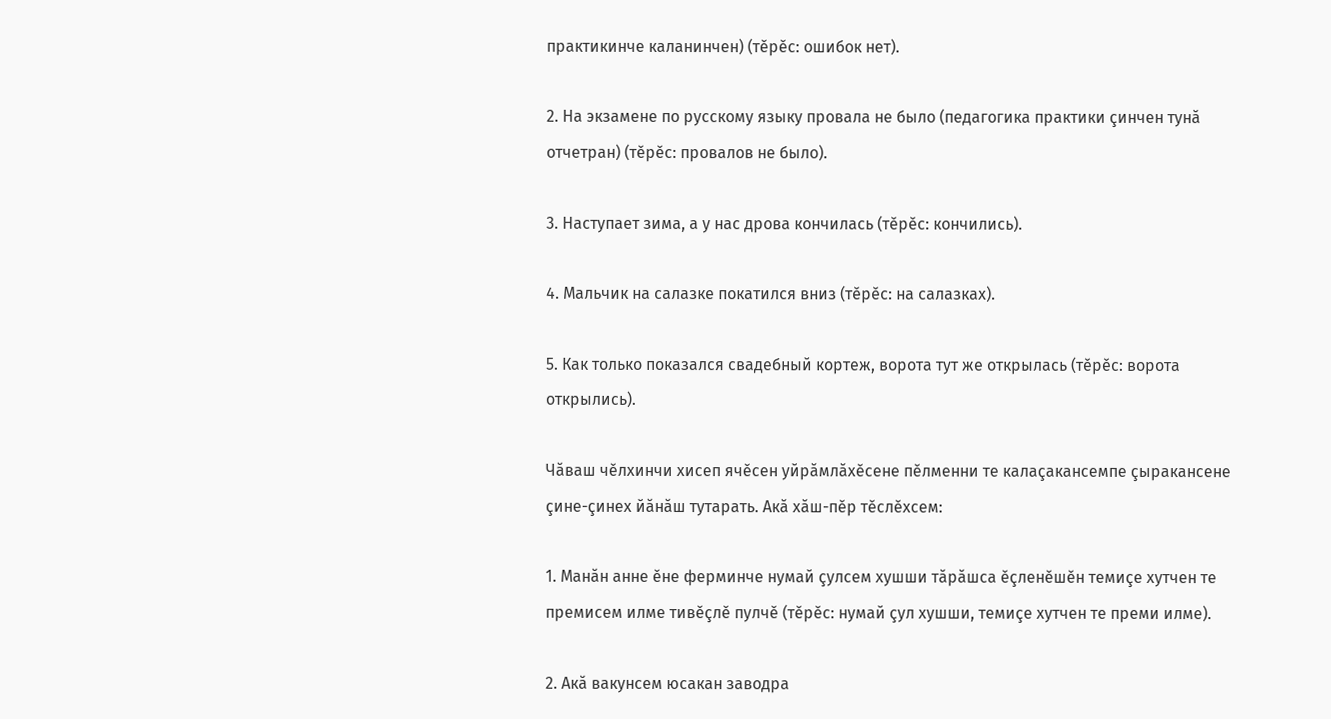практикинче каланинчен) (тěрěс: ошибок нет).

2. На экзамене по русскому языку провала не было (педагогика практики çинчен тунă отчетран) (тěрěс: провалов не было).

3. Наступает зима, а у нас дрова кончилась (тěрěс: кончились).

4. Мальчик на салазке покатился вниз (тěрěс: на салазках).

5. Как только показался свадебный кортеж, ворота тут же открылась (тěрěс: ворота открылись).

Чăваш чěлхинчи хисеп ячěсен уйрăмлăхěсене пěлменни те калаçакансемпе çыракансене çине-çинех йăнăш тутарать. Акă хăш-пěр тěслěхсем:

1. Манăн анне ěне ферминче нумай çулсем хушши тăрăшса ěçленěшěн темиçе хутчен те премисем илме тивěçлě пулчě (тěрěс: нумай çул хушши, темиçе хутчен те преми илме).

2. Акă вакунсем юсакан заводра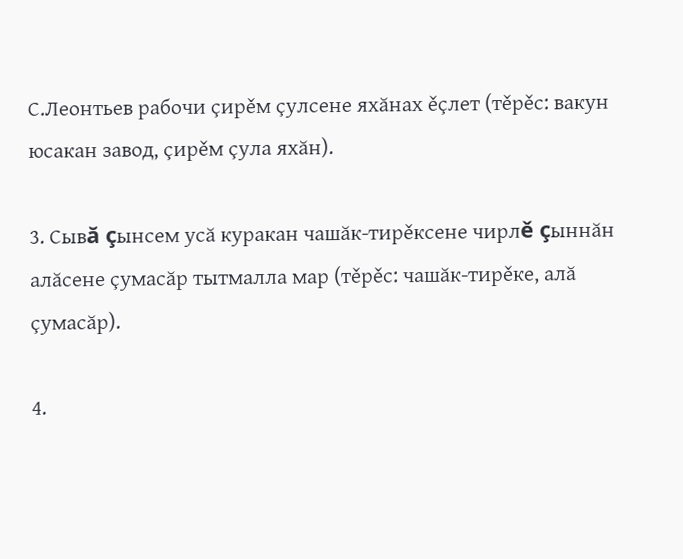С.Леонтьев рабочи çирěм çулсене яхăнах ěçлет (тěрěс: вакун юсакан завод, çирěм çула яхăн).

3. Сывă çынсем усă куракан чашăк-тирěксене чирлě çыннăн алăсене çумасăр тытмалла мар (тěрěс: чашăк-тирěке, алă çумасăр).

4.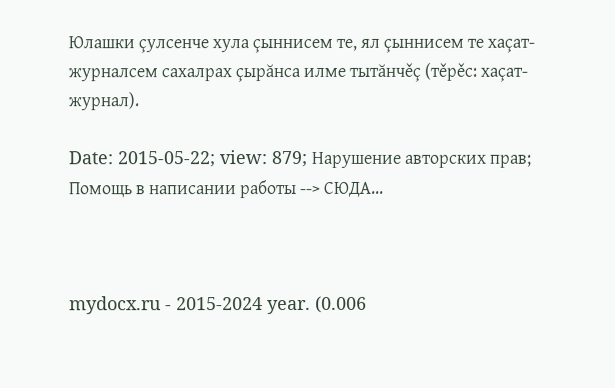Юлашки çулсенче хула çыннисем те, ял çыннисем те хаçат-журналсем сахалрах çырăнса илме тытăнчěç (тěрěс: хаçат-журнал).

Date: 2015-05-22; view: 879; Нарушение авторских прав; Помощь в написании работы --> СЮДА...



mydocx.ru - 2015-2024 year. (0.006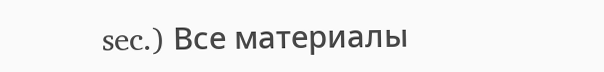sec.) Все материалы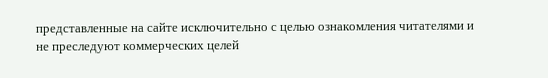представленные на сайте исключительно с целью ознакомления читателями и не преследуют коммерческих целей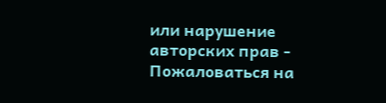или нарушение авторских прав - Пожаловаться на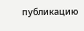публикацию